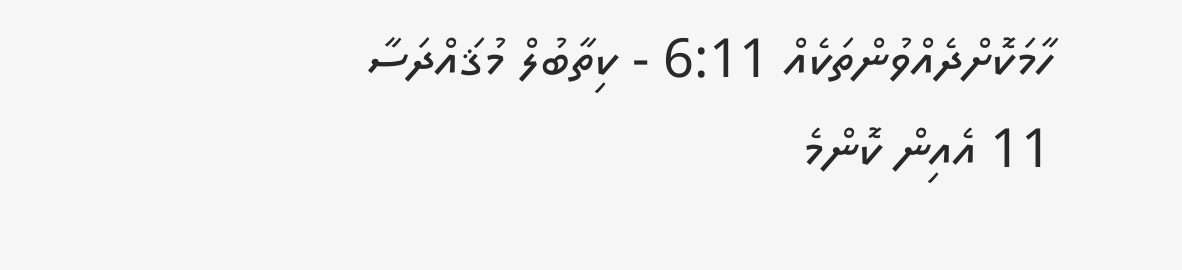ހާމަކޮށްދެއްވުންތަކެއް 6:11 - ކިތާބުލް މުޤައްދަސާ
11 އެއިން ކޮންމެ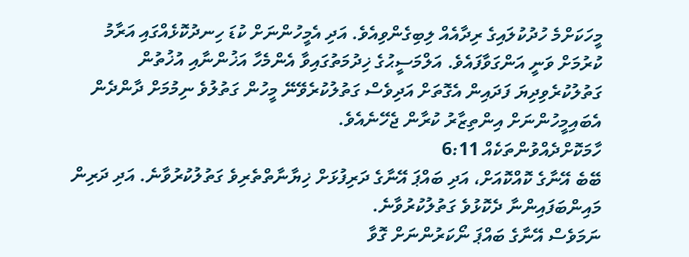މީހަކަށްމެ ހުދުކުލައިގެ ރިދާއެއް ލިބިގެންވިއެވެ. އަދި އެމީހުންނަށް ކުޑަ ހިނދުކޮޅެއްގައި އަރާމު ކުރުމަށް ވަނީ އަންގަވާފައެވެ. އަލްމަސީޙުގެ ޚިދުމަތުގައިވާ އެންމެހާ އަޚުންނާއި އުޚުތުން ގަތުލުކުރެވިދިޔަ ފަދައިން އެގޮތަށް އަދިވެސް ގަތުލުކުރެވޭނޭ މީހުން ގަތުލުވެ ނިމުމަށް ދާންދެން އެބައިމީހުންނަށް އިންތިޒާރު ކުރާން ޖެހޭނެއެވެ.
ހާމަކޮށްދެއްވުންތަކެއް 6:11
ބޭބެ އޭނާގެ ކޮއްކޮއަށް، އަދި ބައްޕަ އޭނާގެ ދަރިފުޅަށް ޚިޔާނާތްތެރިވެ ގަތުލުކުރުވާނެ. އަދި ދަރިން މައިންބަފައިންނާ ދެކޮޅުވެ ގަތުލުކުރުވާނެ.
ނަމަވެސް އޭނާގެ ބައްޕަ ނޯކަރުންނަށް ގޮވާ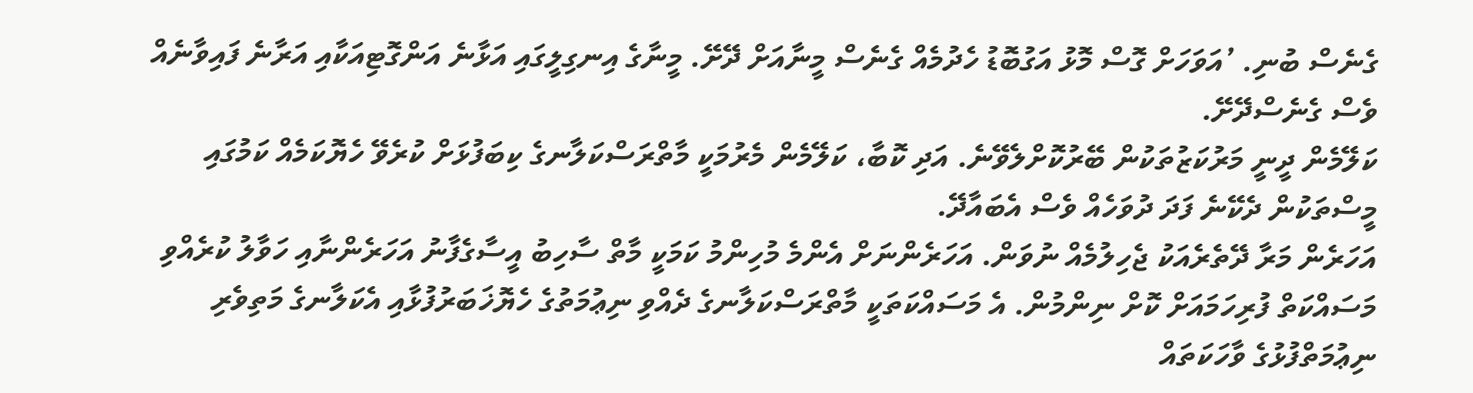ގެނެސް ބުނި. ’އަވަހަށް ގޮސް މޮޅު އަގުބޮޑު ހެދުމެއް ގެނެސް މީނާއަށް ދޭށޭ. މީނާގެ އިނގިލީގައި އަޅާނެ އަންގޮޓިއަކާއި އަރާނެ ފައިވާނެއް ވެސް ގެނެސްދޭށޭ.
ކަލޭމެން ދީނީ މަރުކަޒުތަކުން ބޭރުކޮށްލެވޭނެ. އަދި ކޮބާ، ކަލޭމެން މެރުމަކީ މާތްރަސްކަލާނގެ ކިބަފުޅަށް ކުރެވޭ ހެޔޮކަމެއް ކަމުގައި މީސްތަކުން ދެކޭނެ ފަދަ ދުވަހެއް ވެސް އެބައާދޭ.
އަހަރެން މަރާ ދޭތެރެއަކު ޖެހިލުމެއް ނުވަން. އަހަރެންނަށް އެންމެ މުހިންމު ކަމަކީ މާތް ސާހިބު އީސާގެފާނު އަހަރެންނާއި ހަވާލު ކުރެއްވި މަސައްކަތް ފުރިހަމައަށް ކޮށް ނިންމުން. އެ މަސައްކަތަކީ މާތްރަސްކަލާނގެ ދެއްވި ނިޢުމަތުގެ ހެޔޮޚަބަރުފުޅާއި އެކަލާނގެ މަތިވެރި ނިޢުމަތްފުޅުގެ ވާހަކަތައް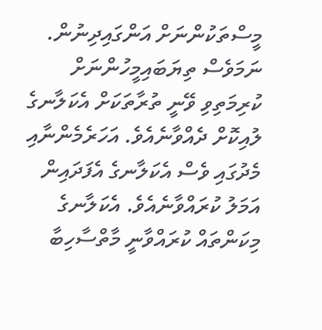މީސްތަކުންނަށް އަންގައިދިނުން.
ނަމަވެސް ތިޔަބައިމީހުންނަށް ކުރިމަތިވި ވޭނީ ތުރާތަކަށް އެކަލާނގެ ލުއިކޮށް ދެއްވާނެއެވެ. އަހަރެމެންނާއި މެދުގައި ވެސް އެކަލާނގެ އެފަދައިން އަމަލު ކުރައްވާނެއެވެ. އެކަލާނގެ މިކަންތައް ކުރައްވާނީ މާތްސާހިބާ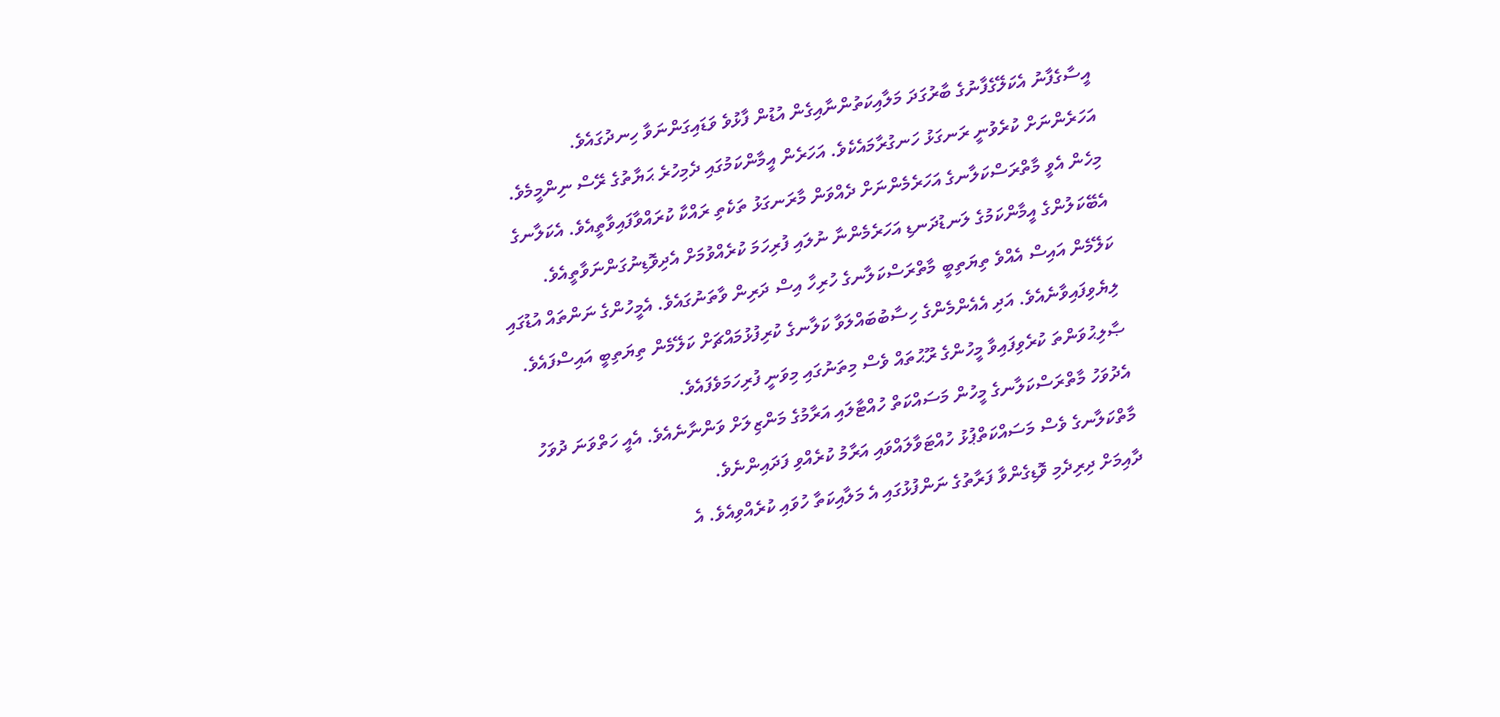އީސާގެފާނު އެކަލޭގެފާނުގެ ބާރުގަދަ މަލާއިކަތުންނާއިގެން އުޑުން ފާޅުވެ ވަޑައިގަންނަވާ ހިނދުގައެވެ.
އަހަރެންނަށް ކުރެވުނީ ރަނގަޅު ހަނގުރާމައެކެވެ. އަހަރެން އީމާންކަމުގައި ދެމިހުރެ ޙަޔާތުގެ ރޭސް ނިންމީމެވެ.
މިހެން އެވީ މާތްރަސްކަލާނގެ އަހަރެމެންނަށް ދެއްވަން މާރަނގަޅު ތަކެތި ރައްކާ ކުރައްވާފައިވާތީއެވެ. އެކަލާނގެ އެބޭކަލުންގެ އީމާންކަމުގެ ލަނޑުދަނޑި އަހަރެމެންނާ ނުލައި ފުރިހަމަ ކުރެއްވުމަށް އެދިވޮޑިނުގަންނަވާތީއެވެ.
ކަލޭމެން އައިސް އެއްވެ ތިޔަތިބީ މާތްރަސްކަލާނގެ ހުރިހާ އިސް ދަރިން ވާތަނުގައެވެ. އެމީހުންގެ ނަންތައް އުޑުގައި ލިޔެވިފައިވާނެއެވެ. އަދި އެއެންމެންގެ ހިސާބުބައްލަވާ ކަލާނގެ ކުރިފުޅުމައްޗަށް ކަލޭމެން ތިޔަތިބީ އައިސްފައެވެ. ޞާލިޙުވަންތަ ކުރެވިފައިވާ މީހުންގެ ރޫޙުތައް ވެސް މިތަނުގައި މިވަނީ ފުރިހަމަވެފައެވެ.
އެދުވަހު މާތްރަސްކަލާނގެ މީހުން މަސައްކަތް ހުއްޓާލައި އަރާމުގެ މަންޒިލަށް ވަންނާނެއެވެ. އެއީ ހަތްވަނަ ދުވަހު މާތްކަލާނގެ ވެސް މަސައްކަތްޕުޅު ހުއްޓަވާލައްވައި އަރާމު ކުރެއްވި ފަދައިންނެވެ.
ދާއިމަށް ދިރިދެމި ވޮޑިގެންވާ ފަރާތުގެ ނަންފުޅުގައި އެ މަލާއިކަތާ ހުވައި ކުރެއްވިއެވެ. އެ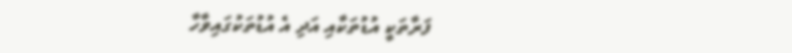ފަރާތަކީ އުޑުތަކާއި އަދި އެ އުޑުތަކުގައިވާހާ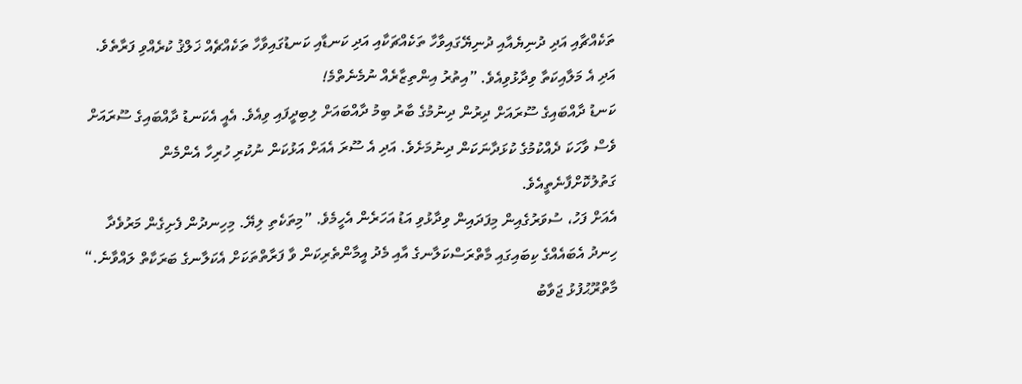ތަކެއްޗާއި އަދި ދުނިޔެއާއި ދުނިޔޭގައިވާހާ ތަކެއްޗަކާއި އަދި ކަނޑާއި ކަނޑުގައިވާހާ ތަކެއްޗެއް ޚަލްޤު ކުރެއްވި ފަރާތެވެ. އަދި އެ މަލާއިކަތާ ވިދާޅުވިއެވެ. ”އިތުރު އިންތިޒާރެއް ނުމެނެތްމެ!
ކަނޑު ދާއްބައިގެ ސޫރައަށް ދިރުން ދިނުމުގެ ބާރު ބިމު ދާއްބައަށް ލިބިދީފައި ވިއެވެ. އެއީ އެކަނޑު ދާއްބައިގެ ސޫރައަށް ވެސް ވާހަކަ ދެއްކުމުގެ ކުޅަދާނަކަން ދިނުމަށެވެ. އަދި އެ ސޫރަ އެއަށް އަޅުކަން ނުކުރި ހުރިހާ އެންމެން ގަތުލުކޮށްފާނެތީއެވެ.
އެއަށް ފަހު، ސުވަރުގެއިން މިފަދައިން ވިދާޅުވި އަޑު އަހަރެން އެހީމެވެ. ”މިތަކެތި ލިޔޭ. މިހިނދުން ފެށިގެން މަރުވެދާ ހިނދު އެބައެއްގެ ކިބައިގައި މާތްރަސްކަލާނގެ އާއި މެދު އީމާންތެރިކަން ވާ ފަރާތްތަކަށް އެކަލާނގެ ބަރަކާތް ލައްވާނެ.“ މާތްރޫޙުފުޅު ޖަވާބު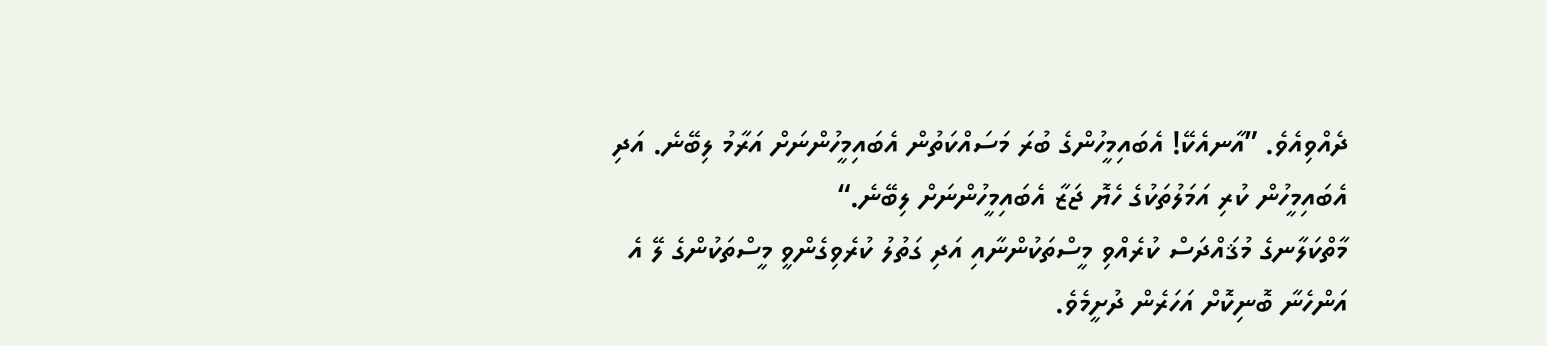ދެއްވިއެވެ. ”އާނއެކޭ! އެބައިމީހުންގެ ބުރަ މަސައްކަތުން އެބައިމީހުންނަށް އަރާމު ލިބޭނެ. އަދި އެބައިމީހުން ކުރި އަމަލުތަކުގެ ހެޔޮ ޖަޒާ އެބައިމީހުންނަށް ލިބޭނެ.“
މާތްކަލާނގެ މުޤައްދަސް ކުރެއްވި މީސްތަކުންނާއި އަދި ގަތުލު ކުރެވިގެންވީ މީސްތަކުންގެ ލޭ އެ އަންހެނާ ބޮނިކޮށް އަހަރެން ދުށީމެވެ.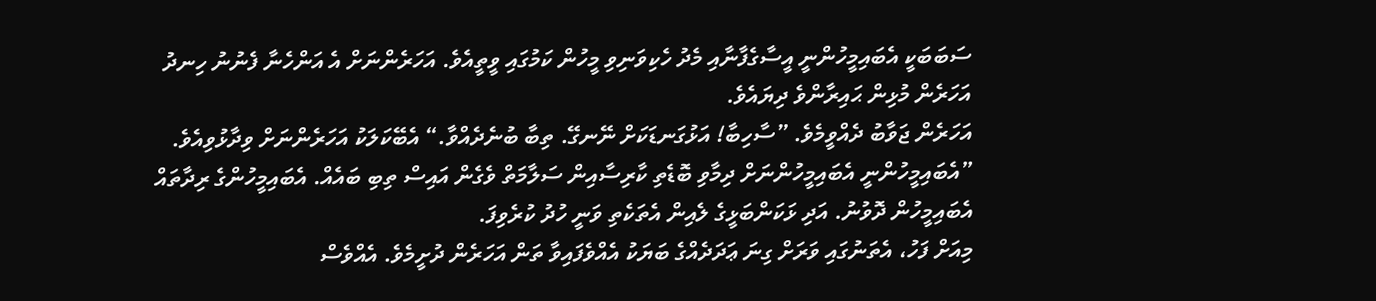ސަބަބަކީ އެބައިމީހުންނީ އީސާގެފާނާއި މެދު ހެކިވަނިވި މީހުން ކަމުގައި ވީތީއެވެ. އަހަރެންނަށް އެ އަންހެނާ ފެނުނު ހިނދު އަހަރެން މުޅިން ޙައިރާންވެ ދިޔައެވެ.
އަހަރެން ޖަވާބު ދެއްވީމެވެ. ”ސާހިބާ! އަޅުގަނޑަކަށް ނޭނގޭ. ތިބާ ބުނެދެއްވާ.“ އެބޭކަލަކު އަހަރެންނަށް ވިދާޅުވިއެވެ. ”އެބައިމީހުންނީ އެބައިމީހުންނަށް ދިމާވި ބޮޑެތި ކާރިސާއިން ސަލާމަތް ވެގެން އައިސް ތިބި ބައެއް. އެބައިމީހުންގެ ރިދާތައް އެބައިމީހުން ދޮވުނު. އަދި ޅަކަންބަޅީގެ ލެއިން އެތަކެތި ވަނީ ހުދު ކުރެވިފަ.
މިއަށް ފަހު، އެތަނުގައި ވަރަށް ގިނަ ޢަދަދެއްގެ ބަޔަކު އެއްވެފައިވާ ތަން އަހަރެން ދުށީމެވެ. އެއްވެސް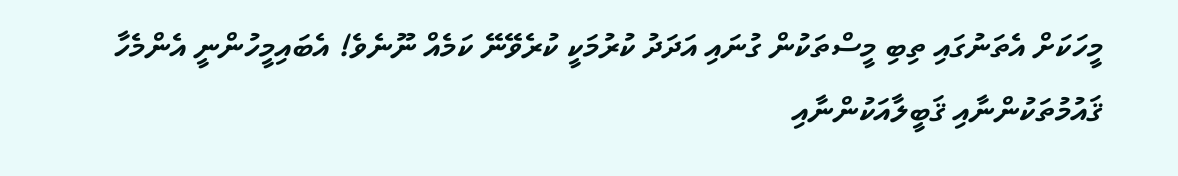މީހަކަށް އެތަނުގައި ތިބި މީސްތަކުން ގުނައި އަދަދު ކުރުމަކީ ކުރެވޭނޭ ކަމެއް ނޫނެވެ! އެބައިމީހުންނީ އެންމެހާ ޤައުމުތަކުންނާއި ޤަބީލާއަކުންނާއި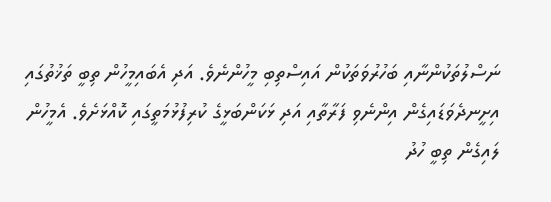ނަސްލުތަކުންނާއި ބަހުރުވަތަކުން އައިސްތިބި މީހުންނެވެ. އަދި އެބައިމީހުން ތިބީ ތަޚުތުގައި އިށީނދެވަޑައިގެން އިންނެވި ފަރާތާއި އަދި ޅަކަންބަޅީގެ ކުރިފުޅުމަތީގައި ކޮއްޅަށެވެ. އެމީހުން ލައިގެން ތިބީ ހުދު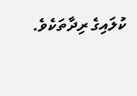ކުލައިގެ ރިދާތަކެވެ.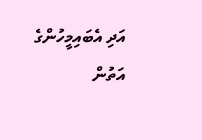އަދި އެބައިމީހުންގެ އަތުން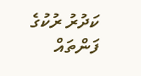ކަދުރު ރުކުގެ ފަންތައް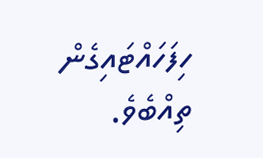ހިފަހައްޓައިގެން ތިއްބެވެ.